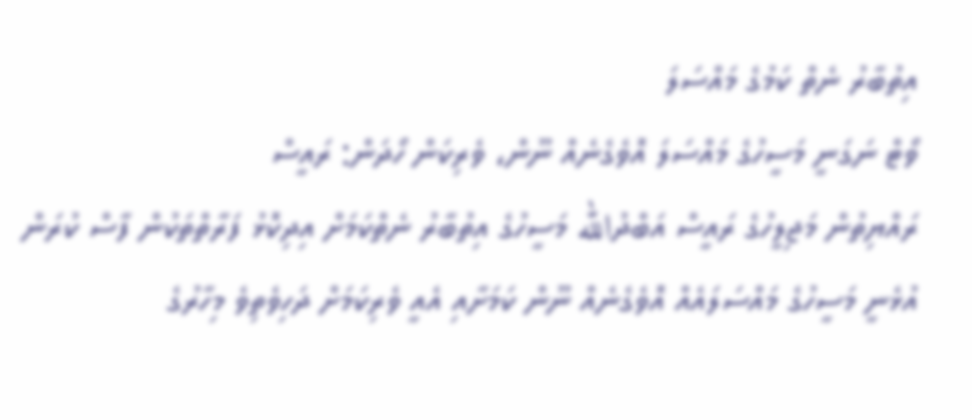އިތުބާރު ނެތް ކަމުގެ މައްސަލަ
ވޯޓް ނަގަނީ މަސީހުގެ މައްސަލަ އޮވެގެނެއް ނޫން، ވެރިކަން ހޯދަން: ރައީސް
ރައްޔިތުން މަޖިލީހުގެ ރައީސް އަބްދުالله މަސީހުގެ އިތުބާރު ނެތްކަމަށް އިދިކޮޅު ފަރާތްތަކުން ފާސް ކުރަން އުޅެނީ މަސީހުގެ މައްސަލައެއް އޮވެގެނެއް ނޫން ކަމަށާއި އެއީ ވެރިކަމަށް ދަހިވެތިވެ މިހާރުގެ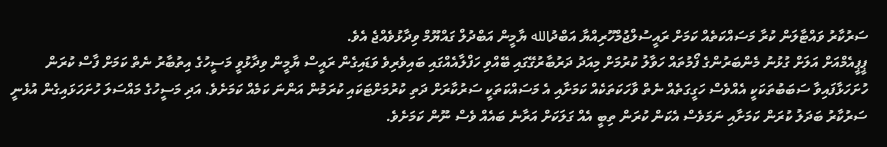ސަރުކާރު ވައްޓާލަން ކުރާ މަސައްކަތެއް ކަމަށް ރައީސުލްޖުމްހޫރިއްޔާ އަބްދުالله ޔާމީން އަބްދުލް ގައްޔޫމް ވިދާޅުވެއްޖެ އެވެ.
ޕީޕީއެމްއަށް އަލަށް ގުޅުނު މެންބަރުންގެ ފޯމުތައް ހަވާލު ކުރުމަށް މިއަދު ދަރުބާރުގޭގައި ބޭއްވި ހަފްލާއެއްގައި ބައިވެރިވެ ވަޑައިގެން ރައީސް ޔާމީން ވިދާޅުވީ މަސީހުގެ އިތުބާރު ނެތް ކަމަށް ފާސް ކުރަން ހުށަހަޅާފައިވާ ސަބަބުތަކަކީ އެއްވެސް ހަގީގަތެއް ނެތް ވާހަކަތަކެއް ކަމަށާއި އެ މަސައްކަތަކީ ސަރުކާރަށް ދަތި ކުރުމަށްޓަކައި ކުރަމުން އަންނަ ކަމެއް ކަމަށެވެ. އަދި މަސީހުގެ މައްސަލަ ހުށަހަޅައިގެން އުޅެނީ ސަރުކާރު ބަދަލު ކުރަން ކަމަށާއި ނަމަވެސް އެކަން ކުރަން ތިބީ އެއް ގަލަކަށް އަރާނެ ބައެއް ވެސް ނޫން ކަމަށެވެ.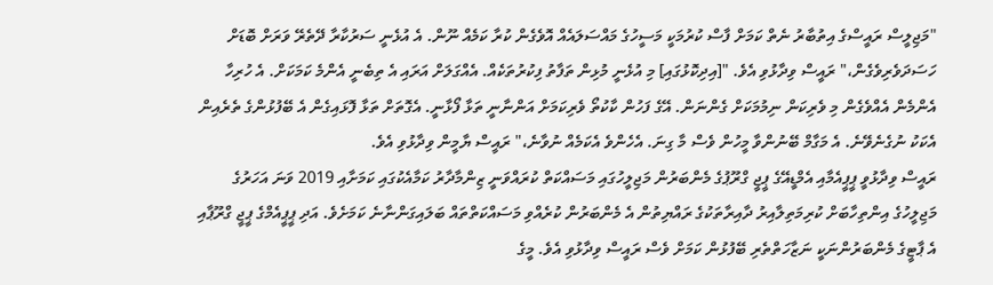"މަޖިލީސް ރައީސްގެ އިތުބާރު ނެތް ކަމަށް ފާސް ކުރުމަކީ މަސީހުގެ މައްސަލައެއް އޮވެގެން ކުރާ ކަމެއް ނޫން. އެ އުޅެނީ ސަރުކާރާ ދޭތެރޭ ވަރަށް ބޮޑަށް ހަސަދަވެރިވެގެން،" ރައީސް ވިދާޅުވި އެވެ. "[އިދިކޮޅުގައި] މި އުޅެނީ މުޅިން ތަފާތު ފިކުރުތަކެއް. އެއްގަލަށް އަރައި އެ ތިބެނީ އެންމެ ކަމަކަށް. އެ ހުރިހާ އެންމެން އެއްވެގެން މި ވެރިކަން ނިމުމަކަށް ގެންނަން. އޭގެ ފަހުން ކާކުތޯ ވެރިކަމަށް އަންނާނީ ތަޅާ ފޯޅާނީ. އެގޮތަށް ތަޅާ ފޮޅައިގެން އެ ބޭފުޅުންގެ ތެރެއިން އެކަކު ނުގެނެވޭނެ. އެ މަގާމް ބޭނުންވާ މީހުން ވެސް މާ ގިނަ. އެހެންވެ އެކަމެއް ނުވާނެ،" ރައީސް ޔާމީން ވިދާޅުވި އެވެ.
ރައީސް ވިދާޅުވީ ޕީޕީއެމާއި އެމްޑީއޭގެ ޕީޖީ ގްރޫޕުގެ މެންބަރުން މަޖިލީހުގައި މަސައްކަތް ކުރައްވަނީ ޒިންމާދާރު ކަމާއެކުގައި ކަމަށާއި 2019 ވަނަ އަހަރުގެ މަޖިލީހުގެ އިންތިހާބަށް ކުރިމަތިލާއިރު ދާއިރާތަކުގެ ރައްޔިތުން އެ މެންބަރުން ކުރެއްވި މަސައްކަތްތައް ބަލައިގަންނާނެ ކަމަށެވެ. އަދި ޕީޕީއެމްގެ ޕީޖީ ގްރޫޕާއި އެ ޕާޓީގެ މެންބަރުންނަކީ ނަޒާހަތްތެރި ބޭފުޅުން ކަމަށް ވެސް ރައީސް ވިދާޅުވި އެވެ. މީގެ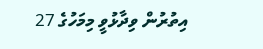އިތުރުން ވިދާޅުވީ މިމަހުގެ 27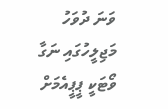ވަނަ ދުވަހު މަޖިލީހުގައި ނަގާ ވޯޓަކީ ޕީޕީއެމަށް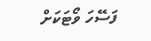ފަސޭހަ ވޯޓަކަށް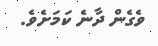ވެގެން ދާނެ ކަމަށެވެ.